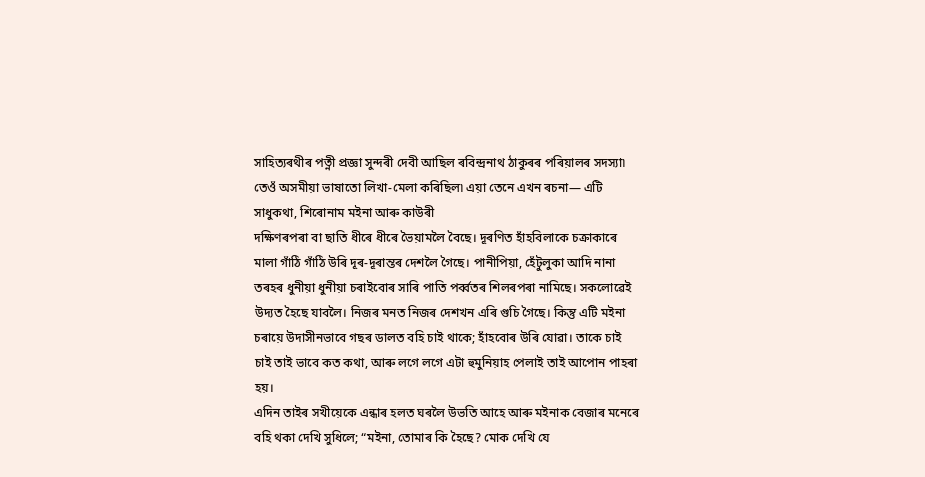সাহিত্যৰথীৰ পত্নী প্ৰজ্ঞা সুন্দৰী দেবী আছিল ৰবিন্দ্ৰনাথ ঠাকুৰৰ পৰিয়ালৰ সদস্যা৷ তেওঁ অসমীয়া ভাষাতো লিখা-মেলা কৰিছিল৷ এয়া তেনে এখন ৰচনা— এটি সাধুকথা, শিৰোনাম মইনা আৰু কাউৰী
দক্ষিণৰপৰা বা ছাতি ধীৰে ধীৰে ভৈয়ামলৈ বৈছে। দূৰণিত হাঁহবিলাকে চক্রাকাৰে মালা গাঁঠি গাঁঠি উৰি দূৰ-দূৰান্তৰ দেশলৈ গৈছে। পানীপিয়া, হেঁটুলুকা আদি নানা তৰহৰ ধুনীয়া ধুনীয়া চৰাইবোৰ সাৰি পাতি পৰ্ব্বতৰ শিলৰপৰা নামিছে। সকলোৱেই উদ্যত হৈছে যাবলৈ। নিজৰ মনত নিজৰ দেশখন এৰি গুচি গৈছে। কিন্তু এটি মইনা চৰায়ে উদাসীনভাবে গছৰ ডালত বহি চাই থাকে; হাঁহবোৰ উৰি যোৱা। তাকে চাই চাই তাই ভাবে কত কথা, আৰু লগে লগে এটা হুমুনিয়াহ পেলাই তাই আপোন পাহৰা হয়।
এদিন তাইৰ সখীয়েকে এন্ধাৰ হলত ঘৰলৈ উভতি আহে আৰু মইনাক বেজাৰ মনেৰে বহি থকা দেখি সুধিলে; “মইনা, তোমাৰ কি হৈছে? মোক দেখি যে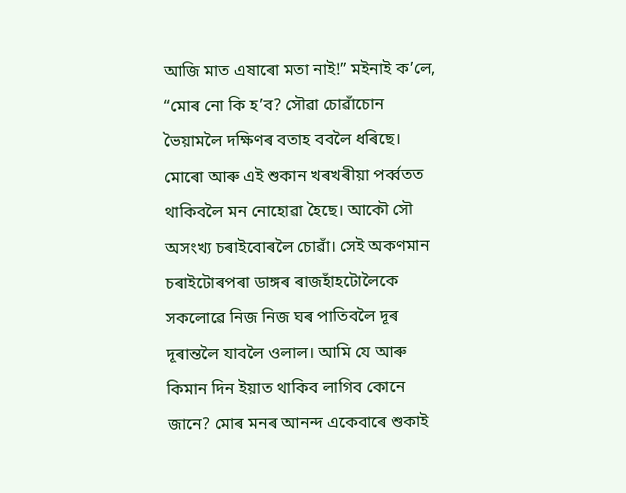আজি মাত এষাৰো মতা নাই!” মইনাই ক’লে, “মোৰ নো কি হ’ব? সৌৱা চোৱাঁচোন ভৈয়ামলৈ দক্ষিণৰ বতাহ ববলৈ ধৰিছে। মোৰো আৰু এই শুকান খৰখৰীয়া পৰ্ব্বতত থাকিবলৈ মন নোহোৱা হৈছে। আকৌ সৌ অসংখ্য চৰাইবোৰলৈ চোৱাঁ। সেই অকণমান চৰাইটোৰপৰা ডাঙ্গৰ ৰাজহাঁহটোলৈকে সকলোৱে নিজ নিজ ঘৰ পাতিবলৈ দূৰ দূৰান্তলৈ যাবলৈ ওলাল। আমি যে আৰু কিমান দিন ইয়াত থাকিব লাগিব কোনে জানে? মোৰ মনৰ আনন্দ একেবাৰে শুকাই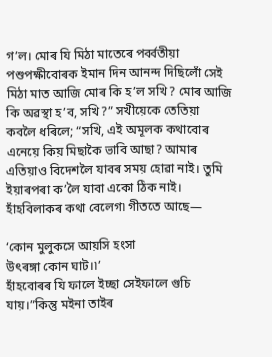গ’ল। মোৰ যি মিঠা মাতেৰে পৰ্ব্বতীয়া পশুপক্ষীবোৰক ইমান দিন আনন্দ দিছিলোঁ সেই মিঠা মাত আজি মোৰ কি হ’ল সখি? মোৰ আজি কি অৱস্থা হ’ব, সখি?” সখীয়েকে তেতিয়া কবলৈ ধৰিলে; “সখি, এই অমূলক কথাবোৰ এনেয়ে কিয় মিছাকৈ ভাবি আছা? আমাৰ এতিয়াও বিদেশলৈ যাবৰ সময় হোৱা নাই। তুমি ইয়াৰপৰা ক’লৈ যাবা একো ঠিক নাই। হাঁহবিলাকৰ কথা বেলেগ৷ গীততে আছে—

‘কোন মুলুকসে আয়সি হংসা
উৎৰঙ্গা কোন ঘাট।৷’
হাঁহবোৰৰ যি ফালে ইচ্ছা সেইফালে গুচি যায়।”কিন্তু মইনা তাইৰ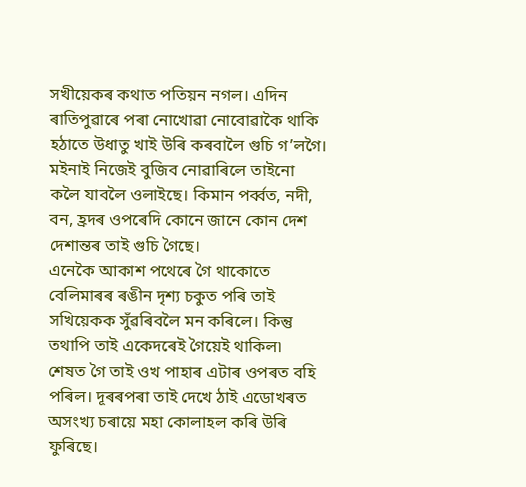সখীয়েকৰ কথাত পতিয়ন নগল। এদিন ৰাতিপুৱাৰে পৰা নোখোৱা নোবোৱাকৈ থাকি হঠাতে উধাতু খাই উৰি কৰবালৈ গুচি গ’লগৈ। মইনাই নিজেই বুজিব নোৱাৰিলে তাইনো কলৈ যাবলৈ ওলাইছে। কিমান পর্ব্বত, নদী, বন, হ্ৰদৰ ওপৰেদি কোনে জানে কোন দেশ দেশান্তৰ তাই গুচি গৈছে।
এনেকৈ আকাশ পথেৰে গৈ থাকোতে বেলিমাৰৰ ৰঙীন দৃশ্য চকুত পৰি তাই সখিয়েকক সুঁৱৰিবলৈ মন কৰিলে। কিন্তু তথাপি তাই একেদৰেই গৈয়েই থাকিল৷
শেষত গৈ তাই ওখ পাহাৰ এটাৰ ওপৰত বহি পৰিল। দূৰৰপৰা তাই দেখে ঠাই এডোখৰত অসংখ্য চৰায়ে মহা কোলাহল কৰি উৰি ফুৰিছে।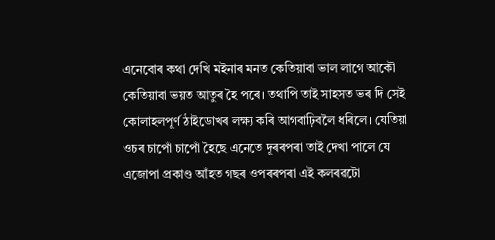এনেবোৰ কথা দেখি মইনাৰ মনত কেতিয়াবা ভাল লাগে আকৌ কেতিয়াবা ভয়ত আতুৰ হৈ পৰে। তথাপি তাই সাহসত ভৰ দি সেই কোলাহলপূর্ণ ঠাইডোখৰ লক্ষ্য কৰি আগবাঢ়িবলৈ ধৰিলে। যেতিয়া ওচৰ চাপোঁ চাপোঁ হৈছে এনেতে দূৰৰপৰা তাই দেখা পালে যে এজোপা প্রকাণ্ড আঁহত গছৰ ওপৰৰপৰা এই কলৰৱটো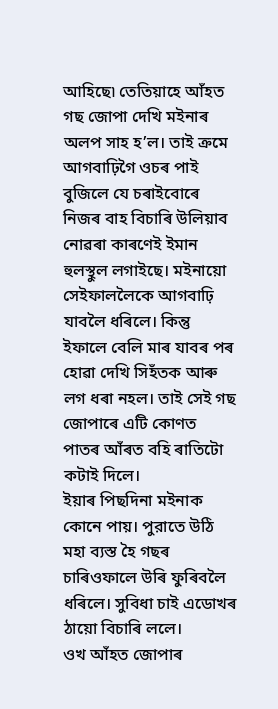আহিছে৷ তেতিয়াহে আঁহত গছ জোপা দেখি মইনাৰ অলপ সাহ হ’ল। তাই ক্রমে আগবাঢ়িগৈ ওচৰ পাই বুজিলে যে চৰাইবোৰে নিজৰ বাহ বিচাৰি উলিয়াব নোৱৰা কাৰণেই ইমান হুলস্থুল লগাইছে। মইনায়ো সেইফাললৈকে আগবাঢ়ি যাবলৈ ধৰিলে। কিন্তু ইফালে বেলি মাৰ যাবৰ পৰ হোৱা দেখি সিহঁতক আৰু লগ ধৰা নহল। তাই সেই গছ জোপাৰে এটি কোণত পাতৰ আঁৰত বহি ৰাতিটো কটাই দিলে।
ইয়াৰ পিছদিনা মইনাক কোনে পায়। পুরাতে উঠি মহা ব্যস্ত হৈ গছৰ চাৰিওফালে উৰি ফুৰিবলৈ ধৰিলে। সুবিধা চাই এডোখৰ ঠায়ো বিচাৰি ললে।
ওখ আঁহত জোপাৰ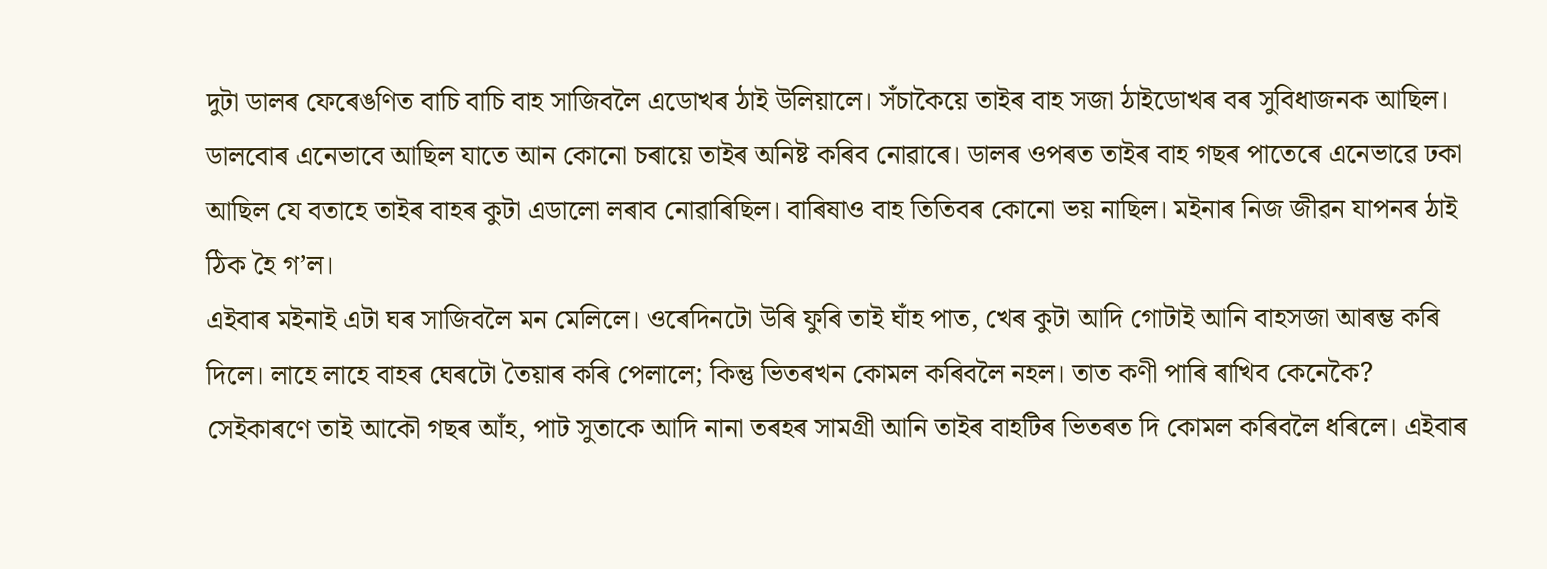দুটা ডালৰ ফেৰেঙণিত বাচি বাচি বাহ সাজিবলৈ এডোখৰ ঠাই উলিয়ালে। সঁচাকৈয়ে তাইৰ বাহ সজা ঠাইডোখৰ বৰ সুবিধাজনক আছিল। ডালবোৰ এনেভাবে আছিল যাতে আন কোনো চৰায়ে তাইৰ অনিষ্ট কৰিব নোৱাৰে। ডালৰ ওপৰত তাইৰ বাহ গছৰ পাতেৰে এনেভাৱে ঢকা আছিল যে বতাহে তাইৰ বাহৰ কুটা এডালো লৰাব নোৱাৰিছিল। বাৰিষাও বাহ তিতিবৰ কোনো ভয় নাছিল। মইনাৰ নিজ জীৱন যাপনৰ ঠাই ঠিক হৈ গ’ল।
এইবাৰ মইনাই এটা ঘৰ সাজিবলৈ মন মেলিলে। ওৰেদিনটো উৰি ফুৰি তাই ঘাঁহ পাত, খেৰ কুটা আদি গোটাই আনি বাহসজা আৰম্ভ কৰি দিলে। লাহে লাহে বাহৰ ঘেৰটো তৈয়াৰ কৰি পেলালে; কিন্তু ভিতৰখন কোমল কৰিবলৈ নহল। তাত কণী পাৰি ৰাখিব কেনেকৈ? সেইকাৰণে তাই আকৌ গছৰ আঁহ, পাট সুতাকে আদি নানা তৰহৰ সামগ্ৰী আনি তাইৰ বাহটিৰ ভিতৰত দি কোমল কৰিবলৈ ধৰিলে। এইবাৰ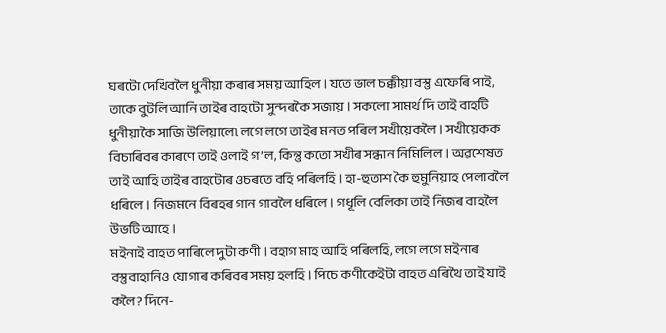ঘৰটো দেখিবলৈ ধুনীয়া কৰাৰ সময় আহিল। যতে ভাল চক্কীয়া বস্তু এফেৰি পাই, তাকে বুটলি আনি তাইৰ বাহটো সুন্দৰকৈ সজায়। সকলো সামর্থ দি তাই বাহটি ধুনীয়াকৈ সাজি উলিয়ালে৷ লগে লগে তাইৰ মনত পৰিল সখীয়েকলৈ। সখীয়েকক বিচাৰিবৰ কাৰণে তাই ওলাই গ’ল, কিন্তু কতো সখীৰ সন্ধান নিমিলিল। অৱশেষত তাই আহি তাইৰ বাহটোৰ ওচৰতে বহি পৰিলহি। হা-হুতাশ কৈ হুমুনিয়াহ পেলাবলৈ ধৰিলে। নিজমনে বিৰহৰ গান গাবলৈ ধৰিলে। গধূলি বেলিকা তাই নিজৰ বাহলৈ উভটি আহে।
মইনাই বাহত পাৰিলে দুটা কণী। বহাগ মাহ আহি পৰিলহি, লগে লগে মইনাৰ বস্তুবাহানিও যোগাৰ কৰিবৰ সময় হলহি। পিচে কণীকেইটা বাহত এৰিথৈ তাই যাই কলৈ? দিনে-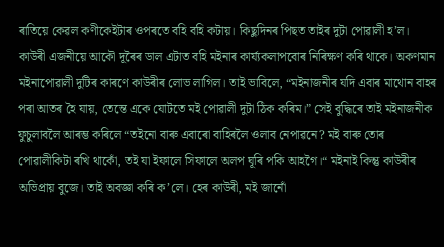ৰাতিয়ে কেৱল কণীকেইটাৰ ওপৰতে বহি বহি কটায়। কিছুদিনৰ পিছত তাইৰ দুটা পোৱালী হ’ল।
কাউৰী এজনীয়ে আকৌ দূৰৈৰ ডাল এটাত বহি মইনাৰ কাৰ্য্যকলাপবোৰ নিৰিক্ষণ কৰি থাকে। অকণমান মইনাপোৱালী দুটিৰ কাৰণে কাউৰীৰ লোভ লাগিল। তাই ভাবিলে, “মইনাজনীৰ যদি এবাৰ মাথোন বাহৰ পৰা আতৰ হৈ যায়, তেন্তে একে যোটতে মই পোৱালী দুটা ঠিক কৰিম।” সেই বুদ্ধিৰে তাই মইনাজনীক ফুচুলাবলৈ আৰম্ভ কৰিলে “তইনো বাৰু এবাৰো বাহিৰলৈ ওলাব নেপাৱনে? মই বাৰু তোৰ পোৱালীকিটা ৰখি থাকোঁ, তই যা ইফালে সিফালে অলপ ঘূৰি পকি আহগৈ।“ মইনাই কিন্তু কাউৰীৰ অভিপ্রায় বুজে। তাই অবজ্ঞা কৰি ক’লে। হেৰ কাউৰী, মই জানোঁ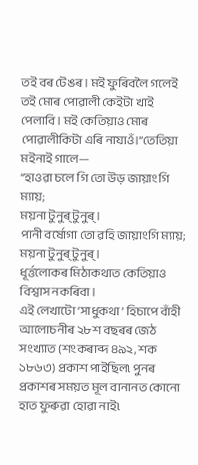তই বৰ টেঙৰ। মই ফুৰিবলৈ গলেই তই মোৰ পোৱালী কেইটা খাই পেলাবি। মই কেতিয়াও মোৰ পোৱালীকিটা এৰি নাযাওঁ।”তেতিয়া মইনাই গালে—
“হাওৱা চলে গি তো উড় জায়াংগি ম্যায়;
ময়না টুনুৰ্ টুনুৰ্।
পানী বৰ্ষোগা তো ৱহি জায়াংগি ম্যায়;
ময়না টুনুৰ্ টুনুৰ্।
ধূৰ্ত্তলোকৰ মিঠাকথাত কেতিয়াও বিশ্বাস নকৰিবা।
এই লেখাটো ‘সাধুকথা’ হিচাপে বাঁহী আলোচনীৰ ২৮শ বছৰৰ জেঠ সংখ্যাত (শংকৰাব্দ ৪৯২, শক ১৮৬৩) প্ৰকাশ পাইছিল৷ পুনৰ প্ৰকাশৰ সময়ত মূল বানানত কোনো হাত ফুৰুৱা হোৱা নাই৷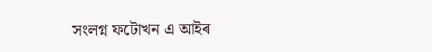সংলগ্ন ফটোখন এ আইৰ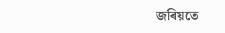জৰিয়তে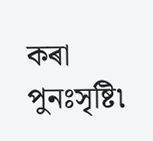কৰা পুনঃসৃষ্টি৷